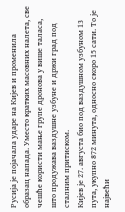Русија је појачала ударе на Кијев и променила образац напада. Уместо кратких масовних налета, све чешће користи мање групе дронова у више таласа, што продужава ваздушне узбуне и држи град под сталним притиском.
Кијев је 27. августа био под ваздушном узбуном 13 пута, укупно 872 минута, односно скоро 15 сати. То је највећи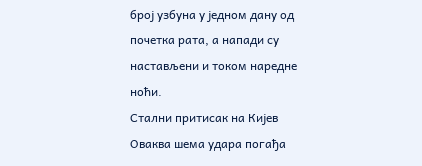број узбуна у једном дану од почетка рата, а напади су настављени и током наредне ноћи.
Стални притисак на Кијев
Оваква шема удара погађа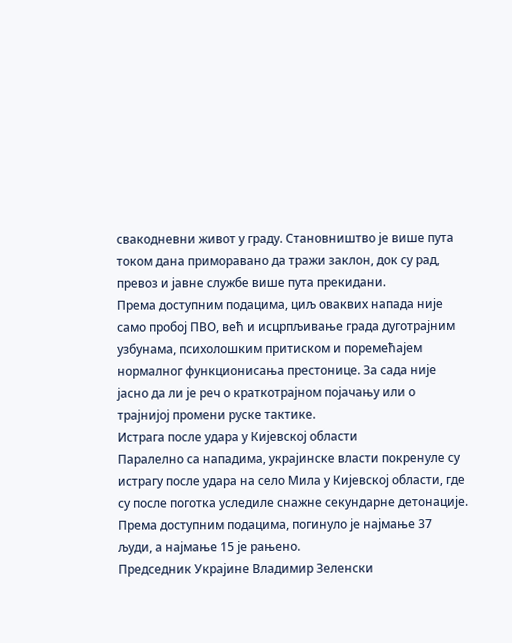свакодневни живот у граду. Становништво је више пута током дана приморавано да тражи заклон, док су рад, превоз и јавне службе више пута прекидани.
Према доступним подацима, циљ оваквих напада није само пробој ПВО, већ и исцрпљивање града дуготрајним узбунама, психолошким притиском и поремећајем нормалног функционисања престонице. За сада није јасно да ли је реч о краткотрајном појачању или о трајнијој промени руске тактике.
Истрага после удара у Кијевској области
Паралелно са нападима, украјинске власти покренуле су истрагу после удара на село Мила у Кијевској области, где су после поготка уследиле снажне секундарне детонације. Према доступним подацима, погинуло је најмање 37 људи, а најмање 15 је рањено.
Председник Украјине Владимир Зеленски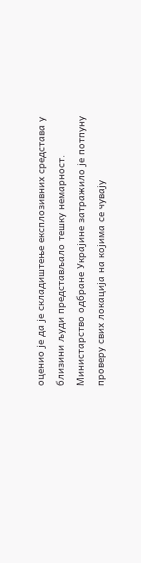оценио је да је складиштење експлозивних средстава у близини људи представљало тешку немарност. Министарство одбране Украјине затражило је потпуну проверу свих локација на којима се чувају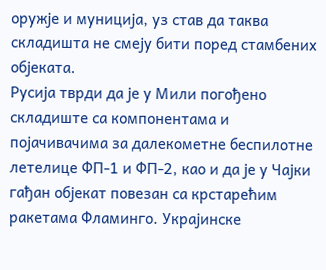оружје и муниција, уз став да таква складишта не смеју бити поред стамбених објеката.
Русија тврди да је у Мили погођено складиште са компонентама и појачивачима за далекометне беспилотне летелице ФП-1 и ФП-2, као и да је у Чајки гађан објекат повезан са крстарећим ракетама Фламинго. Украјинске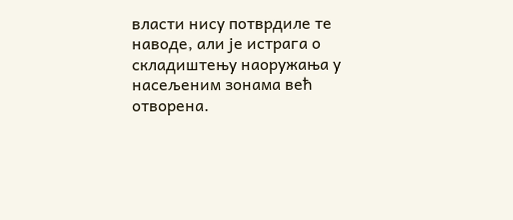власти нису потврдиле те наводе, али је истрага о складиштењу наоружања у насељеним зонама већ отворена.